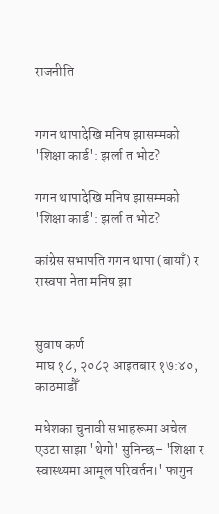राजनीति


गगन थापादेखि मनिष झासम्मको 'शिक्षा कार्ड': झर्ला त भोट?

गगन थापादेखि मनिष झासम्मको 'शिक्षा कार्ड': झर्ला त भोट?

कांग्रेस सभापति गगन थापा (बायाँ) र रास्वपा नेता मनिष झा


सुवाष कर्ण
माघ १८, २०८२ आइतबार १७:४०, काठमाडौँ

मधेशका चुनावी सभाहरूमा अचेल एउटा साझा 'थेगो' सुनिन्छ– 'शिक्षा र स्वास्थ्यमा आमूल परिवर्तन।' फागुन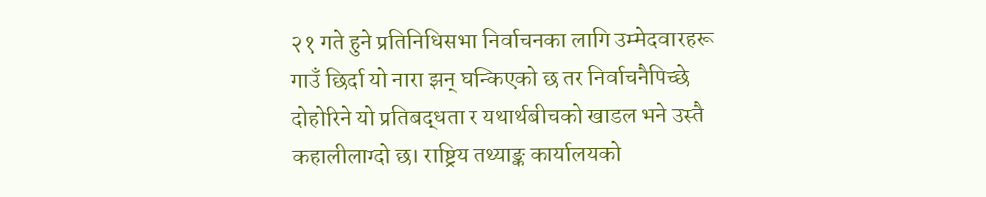२१ गते हुने प्रतिनिधिसभा निर्वाचनका लागि उम्मेदवारहरू गाउँ छिर्दा यो नारा झन् घन्किएको छ तर निर्वाचनैपिच्छे दोहोरिने यो प्रतिबद्धता र यथार्थबीचको खाडल भने उस्तै कहालीलाग्दो छ। राष्ट्रिय तथ्याङ्क कार्यालयको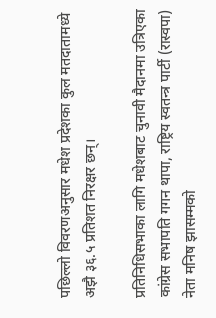पछिल्लो विवरणअनुसार मधेश प्रदेशका कुल मतदातामध्ये अझै ३६.५ प्रतिशत निरक्षर छन्।

प्रतिनिधिसभाका लागि मधेशबाट चुनावी मैदानमा उत्रिएका कांग्रेस सभापति गगन थापा, राष्ट्रिय स्वतन्त्र पार्टी (रास्वपा) नेता मनिष झासम्मको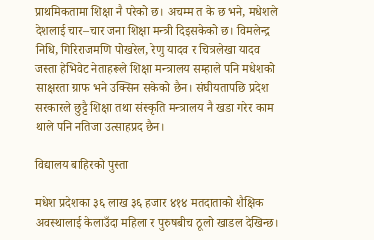प्राथमिकतामा शिक्षा नै परेको छ। अचम्म त के छ भने, मधेशले देशलाई चार–चार जना शिक्षा मन्त्री दिइसकेको छ। विमलेन्द्र निधि, गिरिराजमणि पोखरेल, रेणु यादव र चित्रलेखा यादव जस्ता हेभिवेट नेताहरूले शिक्षा मन्त्रालय सम्हाले पनि मधेशको साक्षरता ग्राफ भने उक्सिन सकेको छैन। संघीयतापछि प्रदेश सरकारले छुट्टै शिक्षा तथा संस्कृति मन्त्रालय नै खडा गरेर काम थाले पनि नतिजा उत्साहप्रद छैन।

विद्यालय बाहिरको पुस्ता

मधेश प्रदेशका ३६ लाख ३६ हजार ४१४ मतदाताको शैक्षिक अवस्थालाई केलाउँदा महिला र पुरुषबीच ठूलो खाडल देखिन्छ।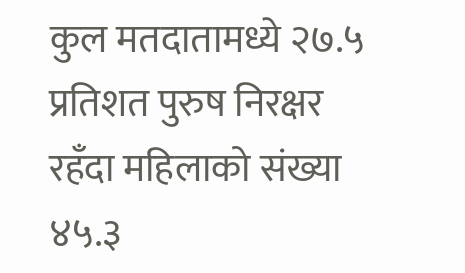कुल मतदातामध्ये २७.५ प्रतिशत पुरुष निरक्षर रहँदा महिलाको संख्या ४५.३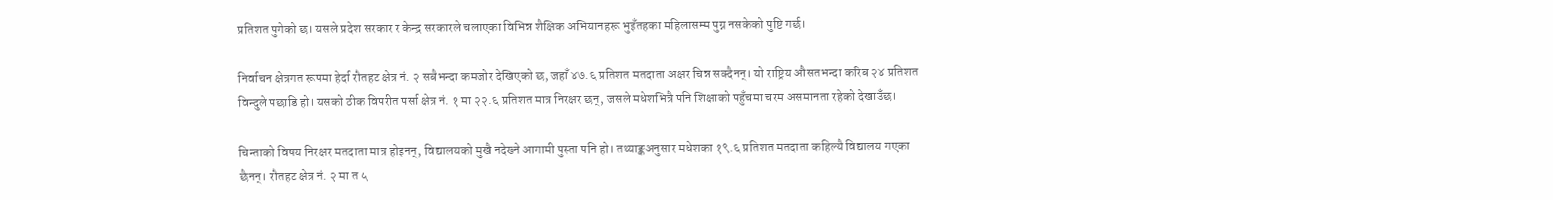प्रतिशत पुगेको छ। यसले प्रदेश सरकार र केन्द्र सरकारले चलाएका विभिन्न शैक्षिक अभियानहरू भुइँतहका महिलासम्म पुग्न नसकेको पुष्टि गर्छ।

निर्वाचन क्षेत्रगत रूपमा हेर्दा रौतहट क्षेत्र नं. २ सबैभन्दा कमजोर देखिएको छ, जहाँ ४७.६ प्रतिशत मतदाता अक्षर चिन्न सक्दैनन्। यो राष्ट्रिय औसतभन्दा करिब २४ प्रतिशत विन्दुले पछाडि हो। यसको ठीक विपरीत पर्सा क्षेत्र नं. १ मा २२.६ प्रतिशत मात्र निरक्षर छन्, जसले मधेशभित्रै पनि शिक्षाको पहुँचमा चरम असमानता रहेको देखाउँछ।

चिन्ताको विषय निरक्षर मतदाता मात्र होइनन्, विद्यालयको मुखै नदेख्ने आगामी पुस्ता पनि हो। तथ्याङ्कअनुसार मधेशका १९.६ प्रतिशत मतदाता कहिल्यै विद्यालय गएका छैनन्। रौतहट क्षेत्र नं. २ मा त ५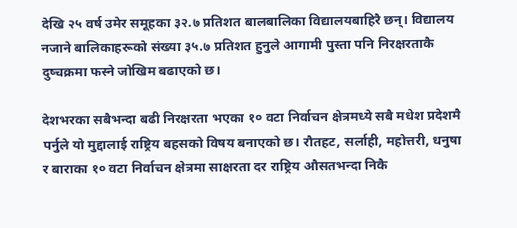देखि २५ वर्ष उमेर समूहका ३२.७ प्रतिशत बालबालिका विद्यालयबाहिरै छन्। विद्यालय नजाने बालिकाहरूको संख्या ३५.७ प्रतिशत हुनुले आगामी पुस्ता पनि निरक्षरताकै दुष्चक्रमा फस्ने जोखिम बढाएको छ।

देशभरका सबैभन्दा बढी निरक्षरता भएका १० वटा निर्वाचन क्षेत्रमध्ये सबै मधेश प्रदेशमै पर्नुले यो मुद्दालाई राष्ट्रिय बहसको विषय बनाएको छ। रौतहट, सर्लाही, महोत्तरी, धनुषा र बाराका १० वटा निर्वाचन क्षेत्रमा साक्षरता दर राष्ट्रिय औसतभन्दा निकै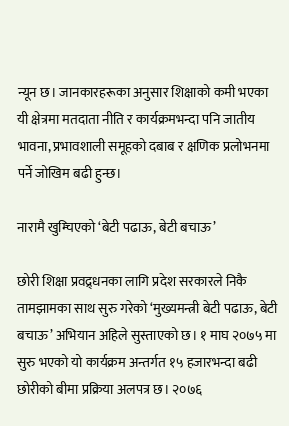न्यून छ। जानकारहरूका अनुसार शिक्षाको कमी भएका यी क्षेत्रमा मतदाता नीति र कार्यक्रमभन्दा पनि जातीय भावना, प्रभावशाली समूहको दबाब र क्षणिक प्रलोभनमा पर्ने जोखिम बढी हुन्छ।

नारामै खुम्चिएको ‘बेटी पढाऊ, बेटी बचाऊ’

छोरी शिक्षा प्रवद्र्धनका लागि प्रदेश सरकारले निकै तामझामका साथ सुरु गरेको ‘मुख्यमन्त्री बेटी पढाऊ, बेटी बचाऊ’ अभियान अहिले सुस्ताएको छ। १ माघ २०७५ मा सुरु भएको यो कार्यक्रम अन्तर्गत १५ हजारभन्दा बढी छोरीको बीमा प्रक्रिया अलपत्र छ। २०७६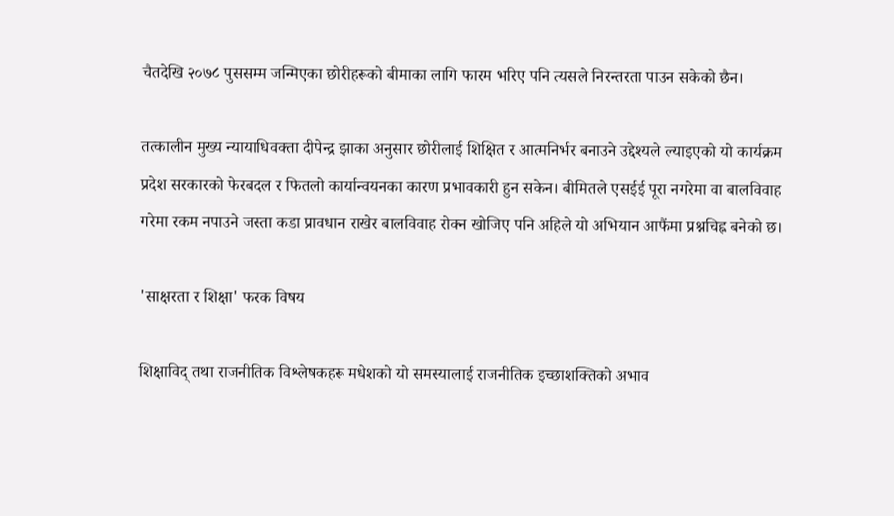चैतदेखि २०७८ पुससम्म जन्मिएका छोरीहरूको बीमाका लागि फारम भरिए पनि त्यसले निरन्तरता पाउन सकेको छैन।

तत्कालीन मुख्य न्यायाधिवक्ता दीपेन्द्र झाका अनुसार छोरीलाई शिक्षित र आत्मनिर्भर बनाउने उद्देश्यले ल्याइएको यो कार्यक्रम प्रदेश सरकारको फेरबदल र फितलो कार्यान्वयनका कारण प्रभावकारी हुन सकेन। बीमितले एसईई पूरा नगरेमा वा बालविवाह गरेमा रकम नपाउने जस्ता कडा प्रावधान राखेर बालविवाह रोक्न खोजिए पनि अहिले यो अभियान आफैंमा प्रश्नचिह्न बनेको छ।

'साक्षरता र शिक्षा' फरक विषय

शिक्षाविद् तथा राजनीतिक विश्लेषकहरू मधेशको यो समस्यालाई राजनीतिक इच्छाशक्तिको अभाव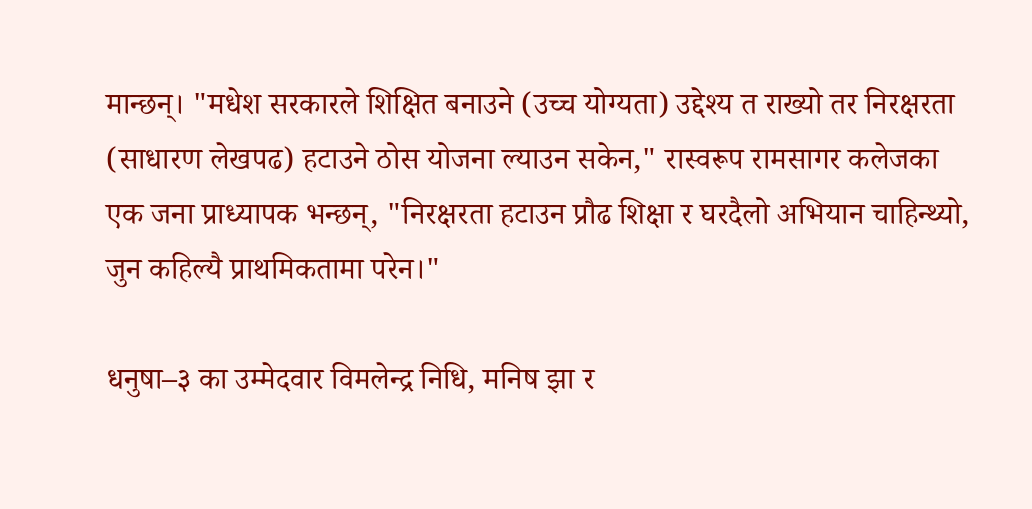मान्छन्। "मधेश सरकारले शिक्षित बनाउने (उच्च योग्यता) उद्देश्य त राख्यो तर निरक्षरता (साधारण लेखपढ) हटाउने ठोस योजना ल्याउन सकेन," रास्वरूप रामसागर कलेजका एक जना प्राध्यापक भन्छन्, "निरक्षरता हटाउन प्रौढ शिक्षा र घरदैलो अभियान चाहिन्थ्यो, जुन कहिल्यै प्राथमिकतामा परेन।"

धनुषा–३ का उम्मेदवार विमलेन्द्र निधि, मनिष झा र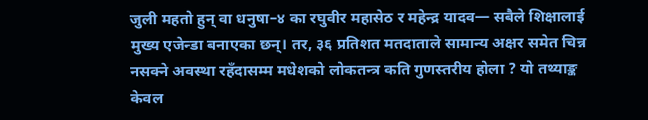जुली महतो हुन् वा धनुषा–४ का रघुवीर महासेठ र महेन्द्र यादव— सबैले शिक्षालाई मुख्य एजेन्डा बनाएका छन्। तर, ३६ प्रतिशत मतदाताले सामान्य अक्षर समेत चिन्न नसक्ने अवस्था रहँदासम्म मधेशको लोकतन्त्र कति गुणस्तरीय होला ? यो तथ्याङ्क केवल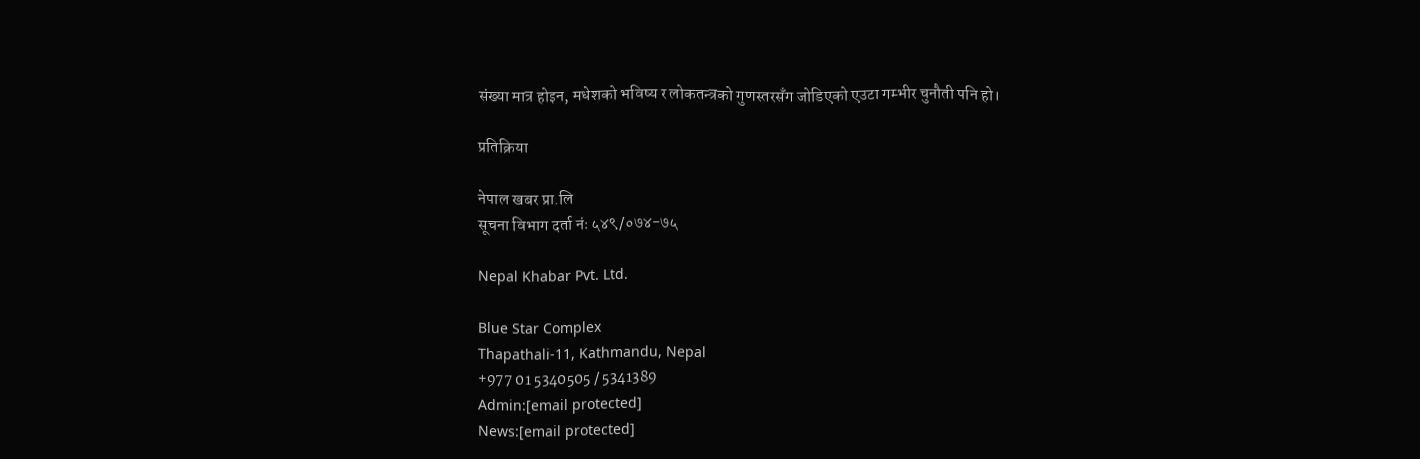संख्या मात्र होइन, मधेशको भविष्य र लोकतन्त्रको गुणस्तरसँग जोडिएको एउटा गम्भीर चुनौती पनि हो।

प्रतिक्रिया

नेपाल खबर प्रा.लि
सूचना विभाग दर्ता नंः ५४९/०७४-७५

Nepal Khabar Pvt. Ltd.

Blue Star Complex
Thapathali-11, Kathmandu, Nepal
+977 01 5340505 / 5341389
Admin:[email protected]
News:[email protected]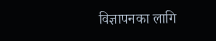विज्ञापनका लागि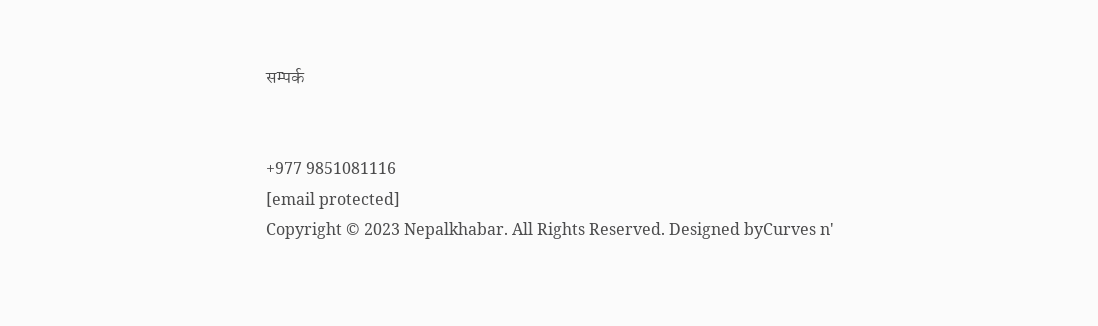सम्पर्क


+977 9851081116
[email protected]
Copyright © 2023 Nepalkhabar. All Rights Reserved. Designed byCurves n'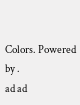Colors. Powered by .
ad ad